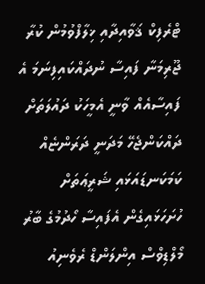ޓްރެފިކް ޤަވާއިދާއި ޚިލާފްވުމުން ކުރާ ޖޫރިމަނާ ފައިސާ ނުދައްކައިފިނަމަ އެ ފައިސާއެއް ވާނީ އެމީހަކު ދައުލަތަށް ދައްކަންޖެހޭ މަދަނީ ދަރަންޏެއް ކަމަކަނޑައަޅައި ޝަރީޢަތަށް ހުށަހަޅައިގެން އެފައިސާ ހޯދުމުގެ ބާރު މޯލްޑިވްސް އިންލަންޑް ރެވެނިއު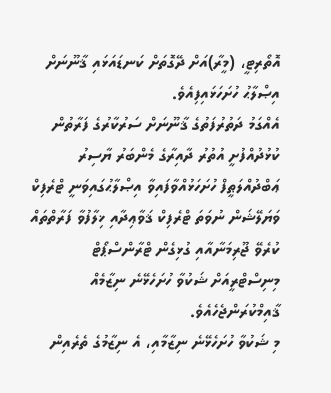އޮތޯރިޓީ، (މީރާ)އަށް ދޭގޮތަށް ކަނޑައަޅައި ޤާނޫނަށް އިޞްލާޙު ހުށަހަޅައިފިއެވެ.
އެއްގަމު ދަތުރުފަތުގެ ޤާނޫނަށް ސަރުކާރުގެ ފަރާތުން ކުޅުދުއްފުށީ އުތުރު ދާއިރާގެ މެންބަރު ޔާސިރު ޢަބްދުއްލަޠީފް ހުށަހަޅުއްވާފައިވާ އިޞްލާޙުގައިވަނީ ޓްރެފިކް ވަޔަލޭޝަން ނުވަތަ ޓްރެފިކް ޤަވާޢިދާއި ޚިލާފުވާ ފަރާތްތައް ކުރެވޭ ޖޫރިމަނާއާއި ގުޅިގެން ޓްރާންސްޕޯޓް މިނިސްޓްރީއަށް ޝަކުވާ ހުށަހެޅޭނެ ނިޒާމެއް ޤާއިމްކުރަންޖެހެއެވެ.
މި ޝަކުވާ ހުށަހެޅޭނެ ނިޒާމާއި، އެ ނިޒާމުގެ ތެރެއިން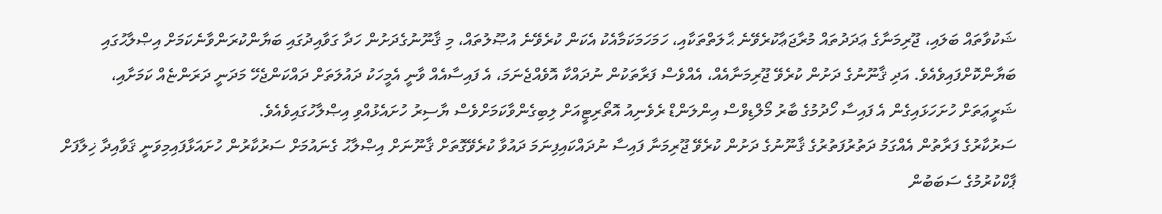ޝަކުވާތައް ބަލައި، ޖޫރިމަނާގެ ޢަދަދުތައް މުރާޖަޢާކުރެވޭނެ ޙާލަތްތަކާއި، ހަމަހަމަކަމާއެކު އެކަން ކުރެވޭނެ އުޞޫލުތައް، މި ޤާނޫނުގެދަށުން ހަދާ ގަވާއިދުގައި ބަޔާންކުރަންވާނެކަމަށް އިޞްލާޙުގައި ބަޔާންކޮށްފައިވެއެވެ. އަދި ޤާނޫނުގެ ދަށުން ކުރެވޭ ޖޫރިމަނާއެއް، އެއްވެސް ފަރާތަކުން ނުދައްކާ އޮވެއްޖެނަމަ، އެ ފައިސާއެއް ވާނީ އެމީހަކު ދައުލަތަށް ދައްކަންޖެހޭ މަދަނީ ދަރަންޏެއް ކަމަށާއި، ޝަރީޢަތަށް ހުށަހަޅައިގެން އެ ފައިސާ ހޯދުމުގެ ބާރު މޯލްޑިވްސް އިންލަންޑް ރެވެނިއު އޮތޯރިޓީއަށް ލިބިގެންވާކަމަށްވެސް ޔާސިރު ހުށައެޅުއްވި އިޞްލާހުގައިވެއެވެ.
ސަރުކާރުގެ ފަރާތުން އެއްގަމު ދަތުރުފަތުރުގެ ޤާނޫނުގެ ދަށުން ކުރެވޭ ޖޫރިމަނާ ފައިސާ ނުދައްކައިފިނަމަ ދައުވާ ކުރެވޭގޮތަށް ޤާނޫނަށް އިޞްލާޙު ގެނައުމަށް ސަރުކާރުން ހުށައަޅާފައިމިވަނީ ޤަވާއިދާ ޚިލާފަށް ޕާކްކުރުމުގެ ސަބަބުން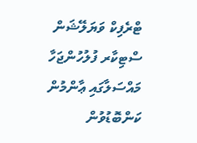ޓްރެފިކް ވަޔަލޭޝަން ސްޓިކާރ ފުލުހުންޖަހާ މައްސަލާގައި ޢާންމުން ކަންބޮޑުވުން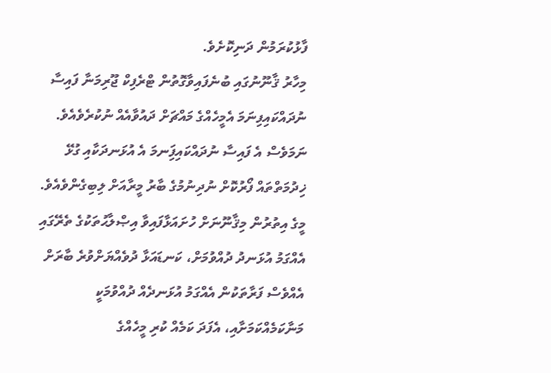ފާޅުކުރަމުން ދަނިކޮށެވެ.
މިހާރު ޤާނޫނުގައި ބުނެފައިވާގޮތުން ޓްރެފިކް ޖޫރިމަނާ ފައިސާ ނުދައްކައިފިނަމަ އެމީހެއްގެ މައްޗަށް ދައުވާއެއް ނުކުރެވެއެވެ. ނަމަވެސް އެ ފައިސާ ނުދައްކައިފިަނމަ އެ އުޅަނދަކާއި ގުޅޭ ޚިދުމަތްތައް ފޯރުކޮށް ނުދިނުމުގެ ބާރު މީރާއަށް ލިބިގެންވެއެވެ.
މީގެ އިތުރުން މިޤާނޫނަށް ހުށައަޅާފައިވާ އިޞްލާޙުތަކުގެ ތެރޭގައި އެއްގަމު އުޅަނދު ދުއްވުމަށް، ކަނޑައަޅާ ދުވެއްޔަށްވުރެ ބާރަށް އެއްވެސް ފަރާތަކުން އެއްގަމު އުޅަނދެއް ދުއްވުމަކީ މަނާކަމެއްކަމަށާއި، އެފަދަ ކަމެއް ކުރި މީހެއްގެ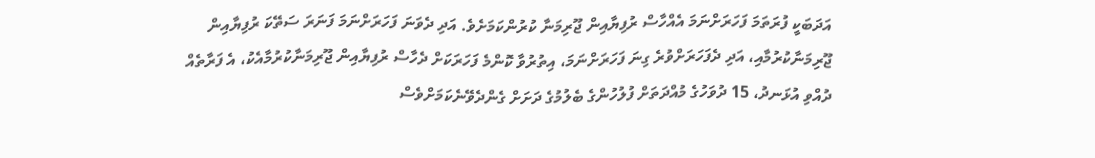އަދަބަކީ ފުރަތަމަ ފަހަރަށްނަމަ އެއްހާސް ރުފިޔާއިން ޖޫރިމަނާ ކުރުންކަމަށެވެ. އަދި ދެވަނަ ފަހަރަށްނަމަ ފަނަރަ ސަތޭކަ ރުފިޔާއިން ޖޫރިމަނާކުރުމާއި، އަދި ދެފަހަރަށްވުރެ ގިނަ ފަހަރަށްނަމަ، އިތުރުވާ ކޮންމެ ފަހަރަކަށް ދެހާސް ރުފިޔާއިން ޖޫރިމަނާކުރުމާއެކު، އެ ފަރާތެއް ދުއްވި އުޅަނދު، 15 ދުވަހުގެ މުއްދަތަށް ފުލުހުންގެ ބެލުމުގެ ދަށަށް ގެންދެވޭނެކަމަށްވެސް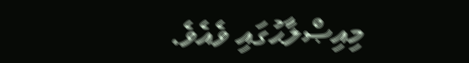މިއިޞްލާޙުގައި ވެއެވެ.